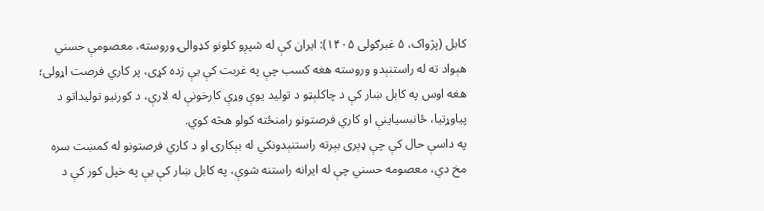کابل (پژواک، ۵ غبرګولی ۱۴۰۵): ایران کې له شپږو کلونو کډوالۍ وروسته، معصومې حسني هېواد ته له راستنېدو وروسته هغه کسب چې په غربت کې یې زده کړی، پر کاري فرصت اړولی؛ هغه اوس په کابل ښار کې د چاکلېټو د توليد یوې وړې کارخونې له لارې، د کورنیو تولیداتو د پیاوړتیا، ځانبسیاینې او کاري فرصتونو رامنځته کولو هڅه کوي.
په داسې حال کې چې ډېری بېرته راستنېدونکي له بېکارۍ او د کاري فرصتونو له کمښت سره مخ دي، معصومه حسني چې له ایرانه راستنه شوې، په کابل ښار کې یې په خپل کور کې د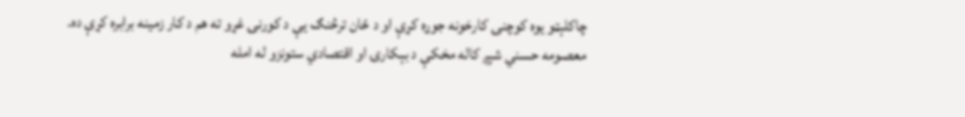چاکلېټو یوه کوچنۍ کارخونه جوړه کړې او د ځان ترڅنګ یې د کورنۍ غړو ته هم د کار زمینه برابره کړې ده.
معصومه حسني شپږ کاله مخکې د بېکارۍ او اقتصادي ستونزو له امله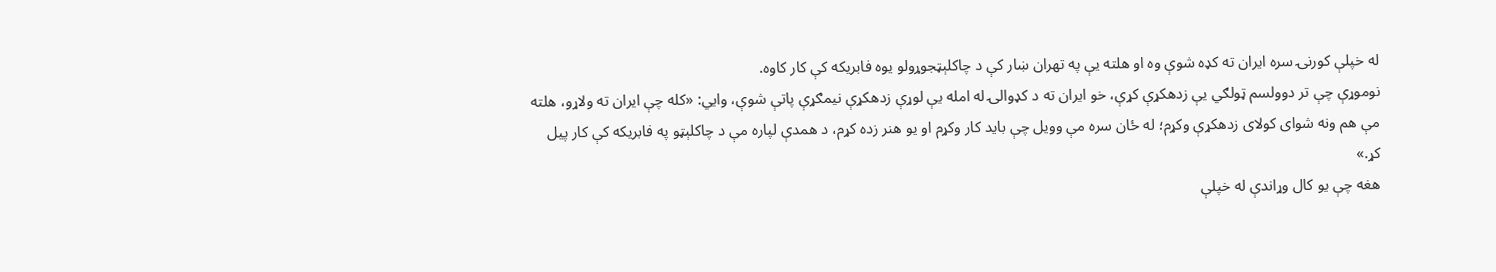له خپلې کورنۍ سره ایران ته کډه شوې وه او هلته یې په تهران ښار کې د چاکلېټجوړولو يوه فابریکه کې کار کاوه.
نوموړې چې تر دوولسم ټولګي یې زدهکړې کړې، خو ایران ته د کډوالۍ له امله یې لوړې زدهکړې نیمګړې پاتې شوې، وایي: «کله چې ایران ته ولاړو، هلته مې هم ونه شوای کولای زدهکړې وکړم؛ له ځان سره مې وویل چې باید کار وکړم او یو هنر زده کړم، د همدې لپاره مې د چاکلېټو په فابریکه کې کار پیل کړ.»
هغه چې یو کال وړاندې له خپلې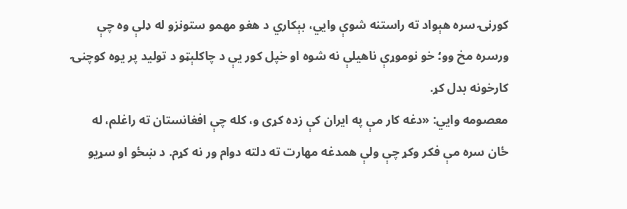کورنۍ سره هېواد ته راستنه شوې وایي، بېکاري د هغو مهمو ستونزو له ډلې وه چې ورسره مخ وو؛ خو نوموړې ناهیلې نه شوه او خپل کور یې د چاکلېټو د تولید پر یوه کوچنۍ کارخونه بدل کړ.
معصومه وایي: «دغه کار مې په ایران کې زده کړی و، کله چې افغانستان ته راغلم، له ځان سره مې فکر وکړ چې ولې همدغه مهارت ته دلته دوام ور نه کړم. د ښځو او سړیو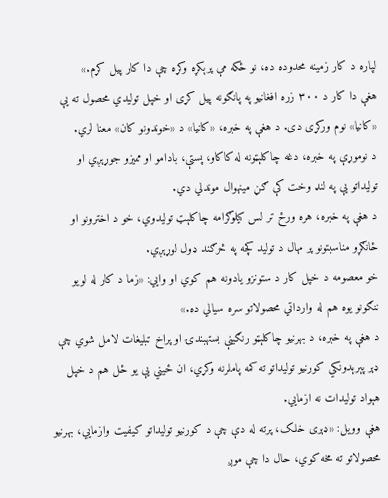لپاره د کار زمینه محدوده ده، نو ځکه مې پرېکړه وکړه چې دا کار پیل کړم.»
هغې دا کار د ۳۰۰ زره افغانیو په پانګونه پیل کړی او خپل تولیدي محصول ته یې «کانیا» نوم ورکړی دی. د هغې په خبره، «کانیا» د «خوندونو کان» معنا لري.
د نوموړې په خبره، دغه چاکلېټونه له کاکاو، پستې، بادامو او مميزو جوړېږي او تولیداتو یې په لنډ وخت کې ګڼ مینهوال موندلي دي.
د هغې په خبره، هره ورځ تر لس کیلوګرامه چاکلېټ تولیدوي، خو د اخترونو او ځانګړو مناسبتونو پر مهال د تولید کچه په څرګند ډول لوړېږي.
خو معصومه د خپل کار د ستونزو یادونه هم کوي او وایي: «زما د کار له لویو ننګونو یوه هم له وارداتي محصولاتو سره سیالي ده.»
د هغې په خبره، د بهرنیو چاکلېټو رنګینې بستهبندۍ او پراخ تبلیغات لامل شوي چې ډېر پېرېدونکي کورنیو تولیداتو ته کمه پاملرنه وکړي، ان ځیني یې یو ځل هم د خپل هېواد تولیدات نه ازمايي.
هغې وویل: «ډېری خلک، پرته له دې چې د کورنیو تولیداتو کیفیت وازمايي، بهرنیو محصولاتو ته مخه کوي، حال دا چې موږ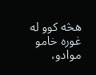هڅه کوو له غوره خامو موادو،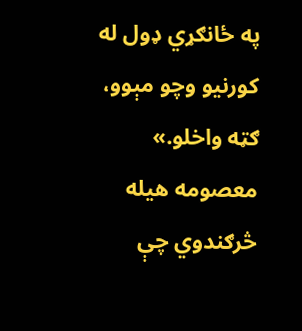په ځانګړي ډول له کورنیو وچو مېوو، ګټه واخلو.»
معصومه هیله څرګندوي چې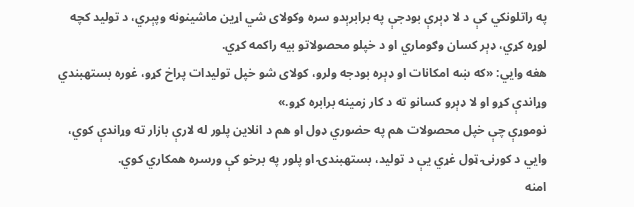په راتلونکي کې د لا ډېرې بودجې په برابرېدو سره وکولای شي اړین ماشینونه وپېري، د تولید کچه لوړه کړي، ډېر کسان وګوماري او د خپلو محصولاتو بیه راکمه کړي.
هغه وایي: «که ښه امکانات او ډېره بودجه ولرو، کولای شو خپل تولیدات پراخ کړو، غوره بستهبندي وړاندې کړو او لا ډېرو کسانو ته د کار زمینه برابره کړو.»
نوموړې چې خپل محصولات هم په حضوري ډول او هم د انلاین پلور له لارې بازار ته وړاندې کوي، وایي د کورنۍ ټول غړي یې د تولید، بستهبندۍ او پلور په برخو کې ورسره همکاري کوي.
امنه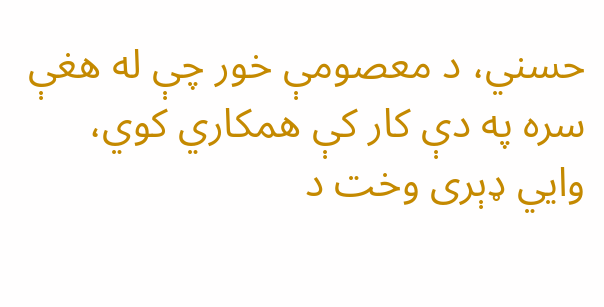حسني، د معصومې خور چې له هغې سره په دې کار کې همکاري کوي، وایي ډېری وخت د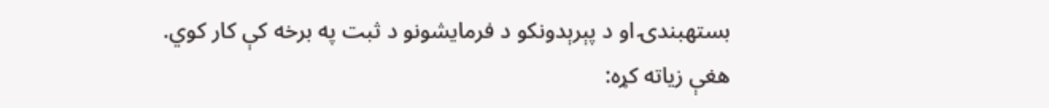بستهبندۍ او د پېرېدونکو د فرمایشونو د ثبت په برخه کې کار کوي.
هغې زیاته کړه: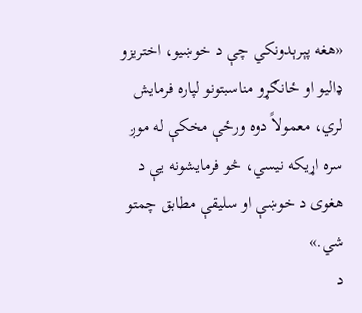«هغه پېرېدونکي چې د خوښیو، اختریزو ډالیو او ځانګړو مناسبتونو لپاره فرمایش لري، معمولاً دوه ورځې مخکې له موږ سره اړیکه نیسي، څو فرمایشونه یې د هغوی د خوښې او سلیقې مطابق چمتو شي.»
د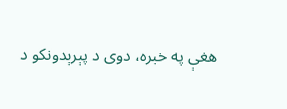هغې په خبره، دوی د پېرېدونکو د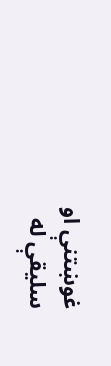غوښتنې او سلیقې له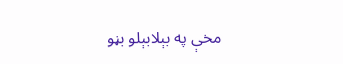مخې په بېلابېلو بڼو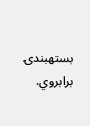بستهبندۍ برابروي.